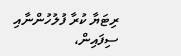ރިޓަޔާ ކުރާ ފުލުހުންނާއި ސިފައިން،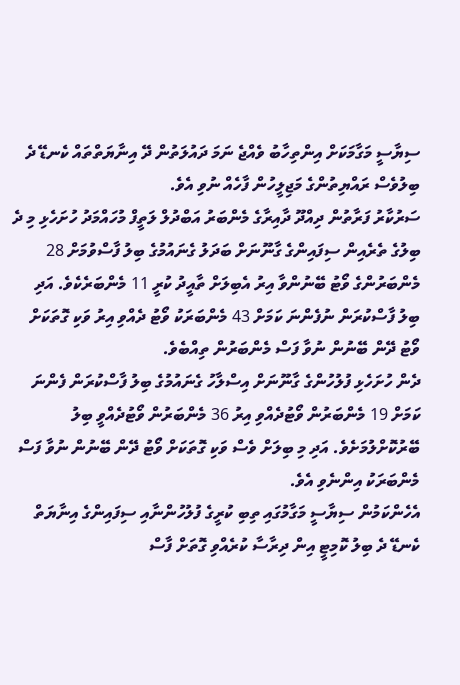ސިޔާސީ މަގާމަކަށް އިންތިހާބު ވެއްޖެ ނަމަ ދައުލަތުން ދޭ އިނާޔަތްތައް ކެނޑޭ ދެ ބިލުވެސް ރައްޔިތުންގެ މަޖިލީހުން ފާހެއް ނުވި އެވެ.
ސަރުކާރު ފަރާތުން ދިއްދޫ ދާއިރާގެ މެންބަރު އަބްދުލް ލަތީފް މުހައްމަދު ހުށަހެޅި މި ދެ ބިލުގެ ތެރެއިން ސިފައިންގެ ގާނޫނަށް ބަދަލު ގެނައުމުގެ ބިލު ފާސްވުމަށް 28 މެންބަރުންގެ ވޯޓު ބޭނުންވާ އިރު އެބިލަށް ތާއީދު ކުރީ 11 މެންބަރެކެވެ. އަދި ބިލު ފާސްކުރަން ނުފެންނަ ކަމަށް 43 މެންބަރަކު ވޯޓު ދެއްވި އިރު ވަކި ގޮތަކަށް ވޯޓު ދޭން ބޭނުން ނުވާ ފަސް މެންބަރުން ތިއްބެވެ.
ދެން ހުށަހެޅި ފުލުހުންގެ ގާނޫނަށް އިސްލާހު ގެނައުމުގެ ބިލު ފާސްކުރަން ފެންނަ ކަމަށް 19 މެންބަރުން ވޯޓުދެއްވި އިރު 36 މެންބަރުން ވޯޓުދެއްވީ ބިލު ބޭރުކޮށްލުމަށެވެ. އަދި މި ބިލަށް ވެސް ވަކި ގޮތަކަށް ވޯޓު ދޭން ބޭނުން ނުވާ ފަސް މެންބަރަކު އިންނެވި އެވެ.
އެހެންކަމުން ސިޔާސީ މަގާމުގައި ތިބި ކުރީގެ ފުލުހުންނާއި ސިފައިންގެ އިނާޔަތް ކެނޑޭ ދެ ބިލު ކޮމިޓީ އިން ދިރާސާ ކުރެއްވި ގޮތަށް ފާސް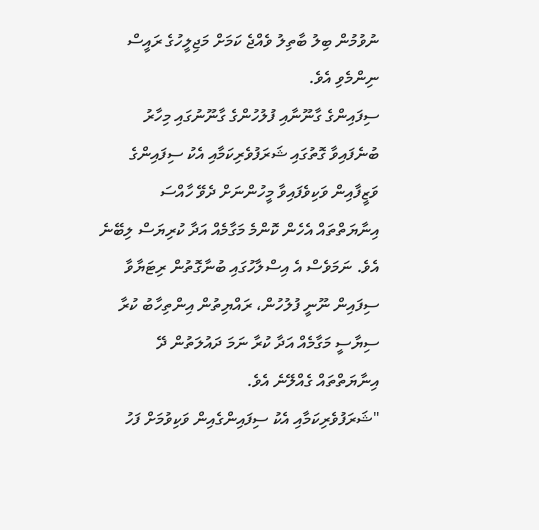ނުވުމުން ބިލު ބާތިލު ވެއްޖެ ކަމަށް މަޖިލީހުގެ ރައީސް ނިންމެވި އެވެ.
ސިފައިންގެ ގާނޫނާއި ފުލުހުންގެ ގާނޫނުގައި މިހާރު ބުނެފައިވާ ގޮތުގައި ޝަރަފުވެރިކަމާއި އެކު ސިފައިންގެ ވަޒީފާއިން ވަކިވެފައިވާ މީހުންނަށް ދެވޭ ހާއްސަ އިނާޔަތްތައް އެހެން ކޮންމެ މަގާމެއް އަދާ ކުރިޔަސް ލިބޭނެ އެވެ. ނަމަވެސް އެ އިސްލާހުގައި ބުނާގޮތުން ރިޓަޔާވާ ސިފައިން ނޫނީ ފުލުހުން، ރައްޔިތުން އިންތިހާބު ކުރާ ސިޔާސީ މަގާމެއް އަދާ ކުރާ ނަމަ ދައުލަތުން ދޭ އިނާޔަތްތައް ގެއްލޭނެ އެވެ.
"ޝަރަފުވެރިކަމާއި އެކު ސިފައިންގެއިން ވަކިވުމަށް ފަހު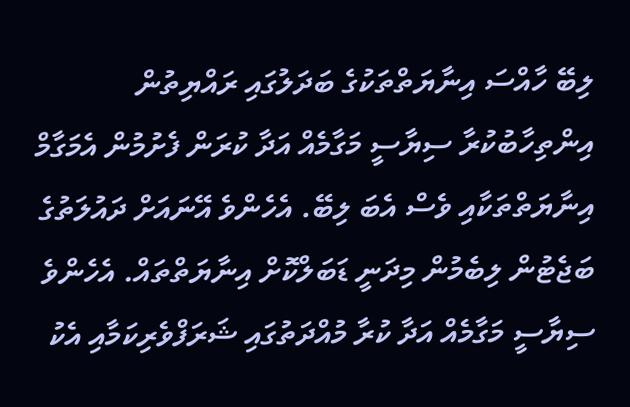ލިބޭ ހާއްސަ އިނާޔަތްތަކުގެ ބަދަލުގައި ރައްޔިތުން އިންތިހާބުކުރާ ސިޔާސީ މަގާމެއް އަދާ ކުރަން ފެށުމުން އެމަގާމް އިނާޔަތްތަކާއި ވެސް އެބަ ލިބޭ. އެހެންވެ އޭނައަށް ދައުލަތުގެ ބަޖެޓުން ލިބެމުން މިދަނީ ޑަބަލްކޮށް އިނާޔަތްތައް. އެހެންވެ ސިޔާސީ މަގާމެއް އަދާ ކުރާ މުއްދަތުގައި ޝަރަފްވެރިކަމާއި އެކު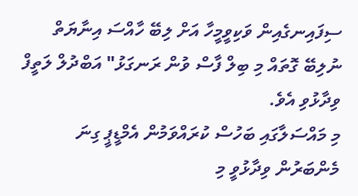ސިފައިނގެއިން ވަކިވީމީހާ އަށް ލިބޭ ހާއްސަ އިނާޔަތް ނުލިބޭ ގޮތައް މި ބިލް ފާސް ވުން ރަނގަޅު" އަބްދުލް ލަތީފް ވިދާޅުވި އެވެ.
މި މައްސަލާގައި ބަހުސް ކުރައްވަމުން އެމްޑީޕީ ގިނަ މެންބަރުން ވިދާޅުވީ މި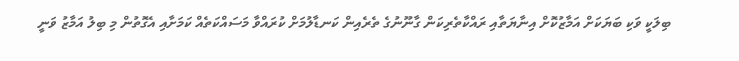ބިލަކީ ވަކި ބަޔަކަށް އަމާޒުކޮށް އިނާޔަތާއި ރައްކާތެރިކަން ގާނޫނުގެ ތެރެއިން ކަނޑާލުމަށް ކުރައްވާ މަސައްކަތެއް ކަމަށާއި އެގޮތުން މި ބިލު އަމާޒު ވަނީ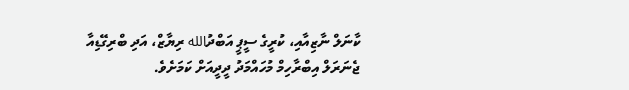ކާނަލް ނާޒިއާއި، ކުރީގެ ސީޕީ އަބްދުالله ރިޔާޒް، އަދި ބްރިގޭޑިއާ ޖެނަރަލް އިބްރާހިމް މުހައްމަދު ދީދީއަށް ކަމަށެވެ.